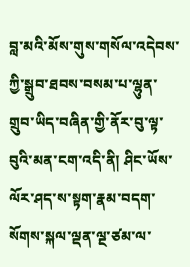བླ་མའི་མོས་གུས་གསོལ་འདེབས་ཀྱི་སྒྲུབ་ཐབས་བསམ་པ་ལྷུན་གྲུབ་ཡིད་བཞིན་གྱི་ནོར་བུ་ལྟ་བུའི་མན་ངག་འདི་ནི། ཤིང་ཡོས་ལོར་ཤད་ས་སྟག་རྣམ་བདག་སོགས་སྐལ་ལྡན་ལྔ་ཙམ་ལ་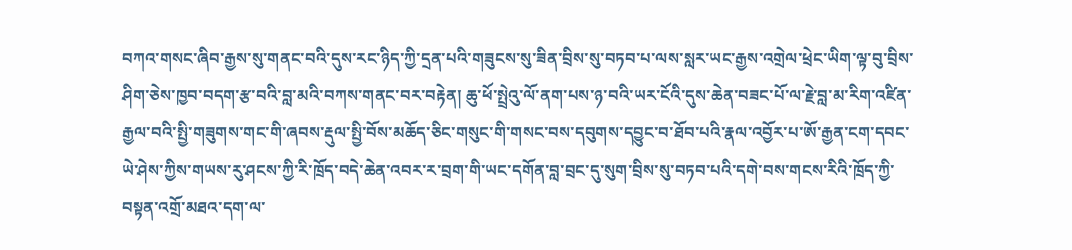བཀའ་གསང་ཞིབ་རྒྱས་སུ་གནང་བའི་དུས་རང་ཉིད་ཀྱི་དྲན་པའི་གཟུངས་སུ་ཟིན་བྲིས་སུ་བཏབ་པ་ལས་སླར་ཡང་རྒྱས་འགྲེལ་ཕྲེང་ཡིག་ལྟ་བུ་བྲིས་ཤིག་ཅེས་ཁྱབ་བདག་རྩ་བའི་བླ་མའི་བཀས་གནང་བར་བརྟེན། ཆུ་ཕོ་སྤྲེའུ་ལོ་ནག་པས་ཉ་བའི་ཡར་ངོའི་དུས་ཆེན་བཟང་པོ་ལ་རྗེ་བླ་མ་རིག་འཛིན་རྒྱལ་བའི་སྤྱི་གཟུགས་གང་གི་ཞབས་རྡུལ་སྤྱི་བོས་མཆོད་ཅིང་གསུང་གི་གསང་བས་དབུགས་དབྱུང་བ་ཐོབ་པའི་རྣལ་འབྱོར་པ་ཨོ་རྒྱན་ངག་དབང་ཡེ་ཤེས་ཀྱིས་གཡས་རུ་ཤངས་ཀྱི་རི་ཁྲོད་བདེ་ཆེན་འབར་ར་བྲག་གི་ཡང་དགོན་བླ་བྲང་དུ་སུག་བྲིས་སུ་བཏབ་པའི་དགེ་བས་གངས་རིའི་ཁྲོད་ཀྱི་བསྟན་འགྲོ་མཐའ་དག་ལ་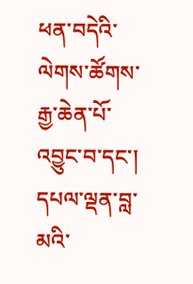ཕན་བདེའི་ལེགས་ཚོགས་རྒྱ་ཆེན་པོ་འབྱུང་བ་དང་། དཔལ་ལྡན་བླ་མའི་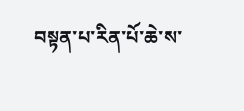བསྟན་པ་རིན་པོ་ཆེ་ས་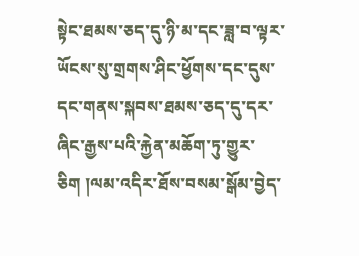སྟེང་ཐམས་ཅད་དུ་ཉི་མ་དང་ཟླ་བ་ལྟར་ཡོངས་སུ་གྲགས་ཤིང་ཕྱོགས་དང་དུས་དང་གནས་སྐབས་ཐམས་ཅད་དུ་དར་ཞིང་རྒྱས་པའི་རྐྱེན་མཆོག་ཏུ་གྱུར་ཅིག །ལམ་འདིར་ཐོས་བསམ་སྒོམ་བྱེད་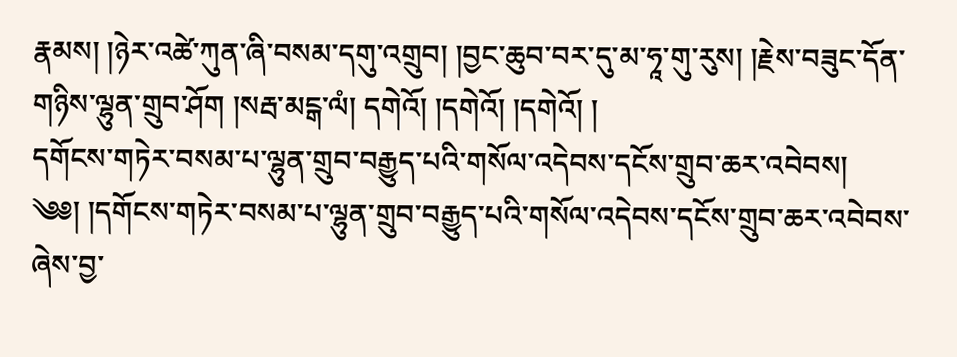རྣམས། །ཉེར་འཚེ་ཀུན་ཞི་བསམ་དགུ་འགྲུབ། །བྱང་ཆུབ་བར་དུ་མ་ཧཱ་གུ་རུས། །རྗེས་བཟུང་དོན་གཉིས་ལྷུན་གྲུབ་ཤོག །སརྦ་མངྒ་ལཾ། དགེའོ། །དགེའོ། །དགེའོ། །
དགོངས་གཏེར་བསམ་པ་ལྷུན་གྲུབ་བརྒྱུད་པའི་གསོལ་འདེབས་དངོས་གྲུབ་ཆར་འབེབས།
༄༅། །དགོངས་གཏེར་བསམ་པ་ལྷུན་གྲུབ་བརྒྱུད་པའི་གསོལ་འདེབས་དངོས་གྲུབ་ཆར་འབེབས་ཞེས་བྱ་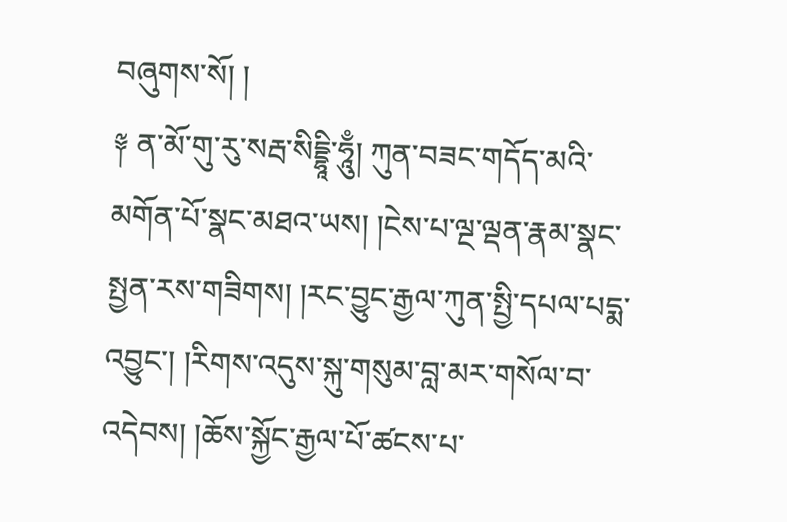བཞུགས་སོ། །
༈ ན་མོ་གུ་རུ་སརྦ་སིདྡྷཱི་ཧཱུྃ། ཀུན་བཟང་གདོད་མའི་མགོན་པོ་སྣང་མཐའ་ཡས། །ངེས་པ་ལྔ་ལྡན་རྣམ་སྣང་སྤྱན་རས་གཟིགས། །རང་བྱུང་རྒྱལ་ཀུན་སྤྱི་དཔལ་པདྨ་འབྱུང་། །རིགས་འདུས་སྐུ་གསུམ་བླ་མར་གསོལ་བ་འདེབས། །ཆོས་སྐྱོང་རྒྱལ་པོ་ཚངས་པ་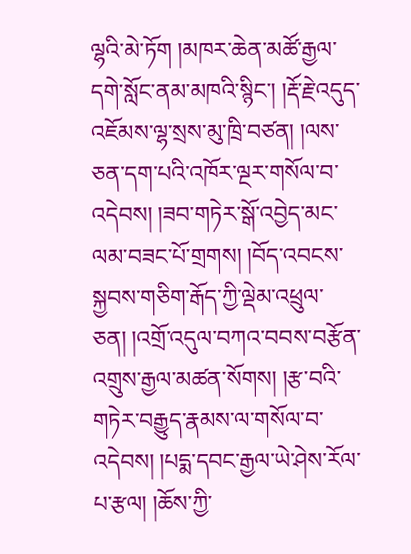ལྷའི་མེ་ཏོག །མཁར་ཆེན་མཚོ་རྒྱལ་དགེ་སློང་ནམ་མཁའི་སྙིང་། །རྡོ་རྗེ་འདུད་འཇོམས་ལྷ་སྲས་མུ་ཁྲི་བཙན། །ལས་ཅན་དག་པའི་འཁོར་ལྔར་གསོལ་བ་འདེབས། །ཟབ་གཏེར་སྒོ་འབྱེད་མང་ལམ་བཟང་པོ་གྲགས། །བོད་འབངས་སྐྱབས་གཅིག་རྒོད་ཀྱི་ལྡེམ་འཕྲུལ་ཅན། །འགྲོ་འདུལ་བཀའ་བབས་བརྩོན་འགྲུས་རྒྱལ་མཚན་སོགས། །རྩ་བའི་གཏེར་བརྒྱུད་རྣམས་ལ་གསོལ་བ་འདེབས། །པདྨ་དབང་རྒྱལ་ཡེ་ཤེས་རོལ་པ་རྩལ། །ཆོས་ཀྱི་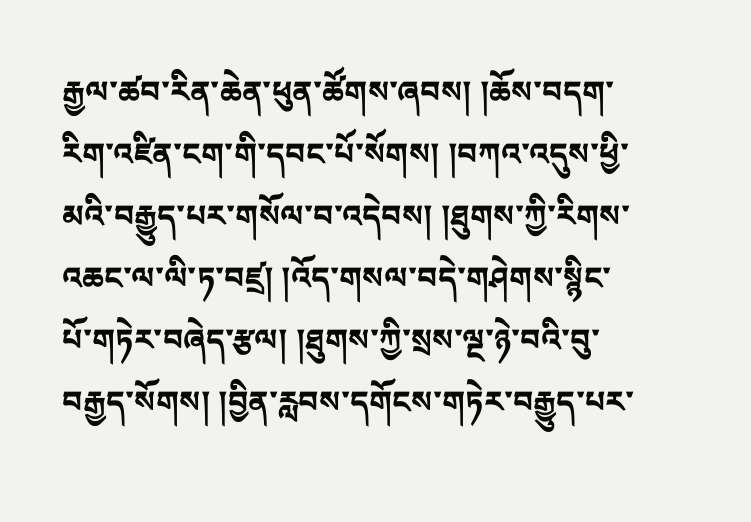རྒྱལ་ཚབ་རིན་ཆེན་ཕུན་ཚོགས་ཞབས། །ཆོས་བདག་རིག་འཛིན་ངག་གི་དབང་པོ་སོགས། །བཀའ་འདུས་ཕྱི་མའི་བརྒྱུད་པར་གསོལ་བ་འདེབས། །ཐུགས་ཀྱི་རིགས་འཆང་ལ་ལི་ཏ་བཛྲ། །འོད་གསལ་བདེ་གཤེགས་སྙིང་པོ་གཏེར་བཞེད་རྩལ། །ཐུགས་ཀྱི་སྲས་ལྔ་ཉེ་བའི་བུ་བརྒྱད་སོགས། །བྱིན་རླབས་དགོངས་གཏེར་བརྒྱུད་པར་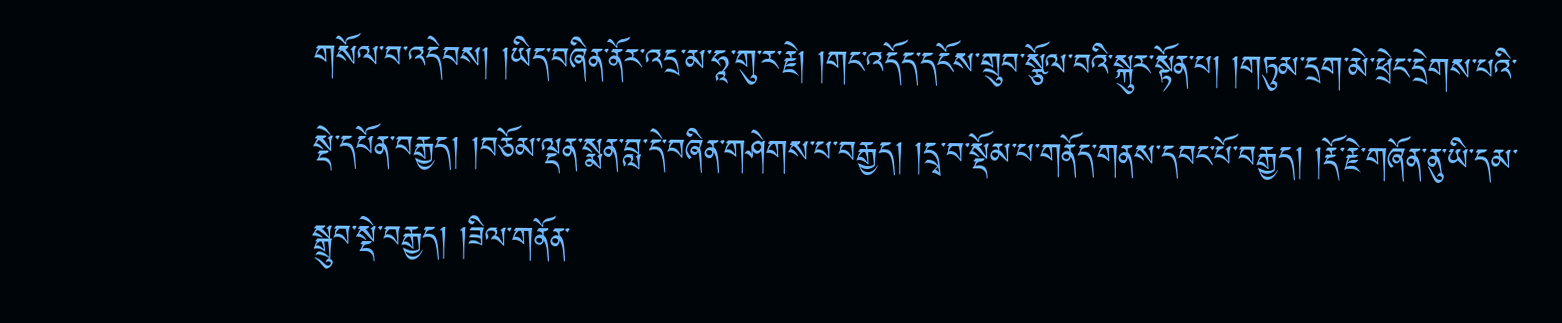གསོལ་བ་འདེབས། །ཡིད་བཞིན་ནོར་འདྲ་མ་ཧཱ་གུ་ར་རྗེ། །གང་འདོད་དངོས་གྲུབ་སྩོལ་བའི་སྐུར་སྟོན་པ། །གཏུམ་དྲག་མེ་ཕྲེང་དྲེགས་པའི་སྡེ་དཔོན་བརྒྱད། །བཅོམ་ལྡན་སྨན་བླ་དེ་བཞིན་གཤེགས་པ་བརྒྱད། །དྲྭ་བ་སྡོམ་པ་གནོད་གནས་དབང་པོ་བརྒྱད། །རྡོ་རྗེ་གཞོན་ནུ་ཡི་དམ་སྒྲུབ་སྡེ་བརྒྱད། །ཟིལ་གནོན་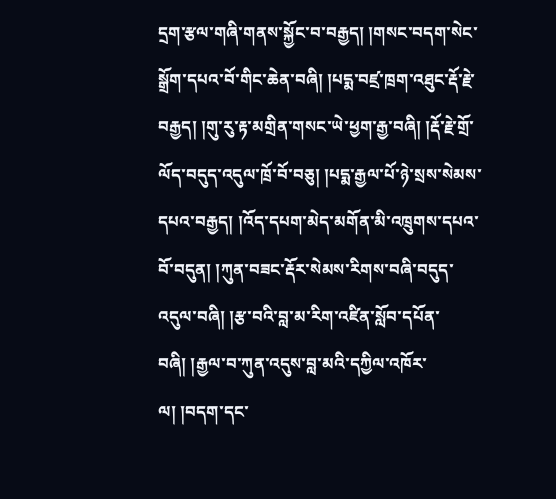དྲག་རྩལ་གཞི་གནས་སྐྱོང་བ་བརྒྱད། །གསང་བདག་སེང་སྒྲོག་དཔའ་བོ་གིང་ཆེན་བཞི། །པདྨ་བཛྲ་ཁྲག་འཐུང་རྡོ་རྗེ་བརྒྱད། །གུ་རུ་རྟ་མགྲིན་གསང་ཡེ་ཕྱག་རྒྱ་བཞི། །རྡོ་རྗེ་གྲོ་ལོད་བདུད་འདུལ་ཁྲོ་བོ་བཅུ། །པདྨ་རྒྱལ་པོ་ཉེ་སྲས་སེམས་དཔའ་བརྒྱད། །འོད་དཔག་མེད་མགོན་མི་འཁྲུགས་དཔའ་བོ་བདུན། །ཀུན་བཟང་རྡོར་སེམས་རིགས་བཞི་བདུད་འདུལ་བཞི། །རྩ་བའི་བླ་མ་རིག་འཛིན་སློབ་དཔོན་བཞི། །རྒྱལ་བ་ཀུན་འདུས་བླ་མའི་དཀྱིལ་འཁོར་ལ། །བདག་དང་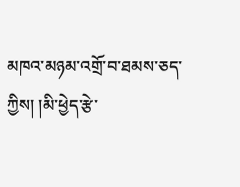མཁའ་མཉམ་འགྲོ་བ་ཐམས་ཅད་ཀྱིས། །མི་ཕྱེད་རྩེ་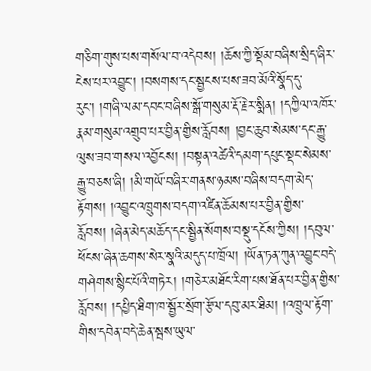གཅིག་གུས་པས་གསོལ་བ་འདེབས། །ཆོས་ཀྱི་སྡོམ་བཞིས་སྲིད་ཞིར་ངེས་པར་འབྱུང་། །བསགས་དང་སྦྱངས་པས་ཟབ་མོའི་སྣོད་དུ་རུང་། །གཞི་ལམ་དབང་བཞིས་སྒོ་གསུམ་རྡོ་རྗེར་སྨིན། །དཀྱིལ་འཁོར་རྣམ་གསུམ་འགྲུབ་པར་བྱིན་གྱིས་རློབས། །བྱང་ཆུབ་སེམས་དང་རྒྱུ་ལུས་ཟབ་གསལ་འབྱོངས། །བསྟན་འཚེའི་དམག་དཔུང་སྡང་སེམས་རྒྱུ་བཅས་ཞི། །མི་གཡོ་བཞིར་གནས་ཉམས་བཞིས་བདག་མེད་རྟོགས། །འབྱུང་འཁྲུགས་བདག་འཛིན་ཆོམས་པར་བྱིན་གྱིས་རློབས། །ཞེན་མེད་མཆོད་དང་སྦྱིན་སོགས་བསྡུ་དངོས་ཀྱིས། །དབུལ་ཕོངས་ཞེན་ཆགས་སེར་སྣའི་མདུད་པ་ཁྲོལ། །ཡོན་ཏན་ཀུན་འབྱུང་བདེ་གཤེགས་སྙིང་པོའི་གཏེར། །གཅེར་མཐོང་རིག་པས་ཐོན་པར་བྱིན་གྱིས་རློབས། །དཔྱིད་ཐིག་ཁ་སྦྱོར་སྲོག་རྩོལ་དབུ་མར་ཐིམ། །འཁྲུལ་རྟོག་གིས་དབེན་བདེ་ཆེན་སྦས་ཡུལ་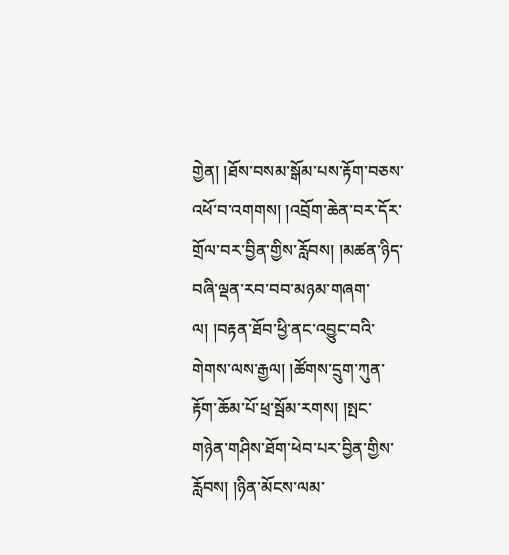གྱེན། །ཐོས་བསམ་སྒོམ་པས་རྟོག་བཅས་འཕོ་བ་འགགས། །འབྲོག་ཆེན་བར་དོར་གྲོལ་བར་བྱིན་གྱིས་རློབས། །མཚན་ཉིད་བཞི་ལྡན་རབ་བབ་མཉམ་གཞག་ལ། །བརྟན་ཐོབ་ཕྱི་ནང་འབྱུང་བའི་གེགས་ལས་རྒྱལ། །ཚོགས་དྲུག་ཀུན་རྟོག་ཆོམ་པོ་ཕྲ་སྦོམ་རགས། །སྤང་གཉེན་གཤིས་ཐོག་ཕེབ་པར་བྱིན་གྱིས་རློབས། །ཉིན་མོངས་ལམ་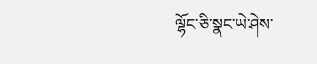ལྷོང་ཅི་སྣང་ཡེ་ཤེས་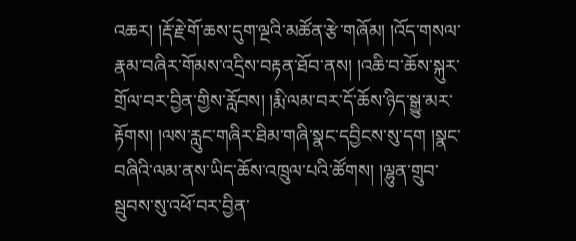འཆར། །རྡོ་རྗེ་གོ་ཆས་དུག་ལྔའི་མཚོན་རྩེ་གཞོམ། །འོད་གསལ་རྣམ་བཞིར་གོམས་འདྲིས་བརྟན་ཐོབ་ནས། །འཆི་བ་ཆོས་སྐུར་གྲོལ་བར་བྱིན་གྱིས་རློབས། །རྨི་ལམ་བར་དོ་ཆོས་ཉིད་སྒྱུ་མར་རྟོགས། །ལས་རླུང་གཞིར་ཐིམ་གཞི་སྣང་དབྱིངས་སུ་དག །སྣང་བཞིའི་ལམ་ནས་ཡིད་ཆོས་འཁྲུལ་པའི་ཚོགས། །ལྷུན་གྲུབ་སྦུབས་སུ་འཕོ་བར་བྱིན་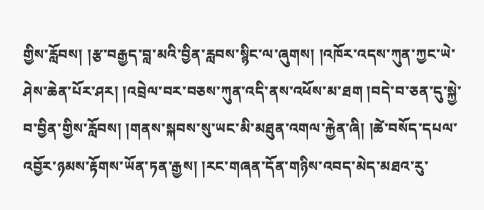གྱིས་རློབས། །རྩ་བརྒྱད་བླ་མའི་བྱིན་རླབས་སྙིང་ལ་ཞུགས། །འཁོར་འདས་ཀུན་ཀྱང་ཡེ་ཤེས་ཆེན་པོར་ཤར། །འབྲེལ་བར་བཅས་ཀུན་འདི་ནས་འཕོས་མ་ཐག །བདེ་བ་ཅན་དུ་སྐྱེ་བ་བྱིན་གྱིས་རློབས། །གནས་སྐབས་སུ་ཡང་མི་མཐུན་འགལ་རྐྱེན་ཞི། །ཚེ་བསོད་དཔལ་འབྱོར་ཉམས་རྟོགས་ཡོན་ཏན་རྒྱས། །རང་གཞན་དོན་གཉིས་འབད་མེད་མཐའ་རུ་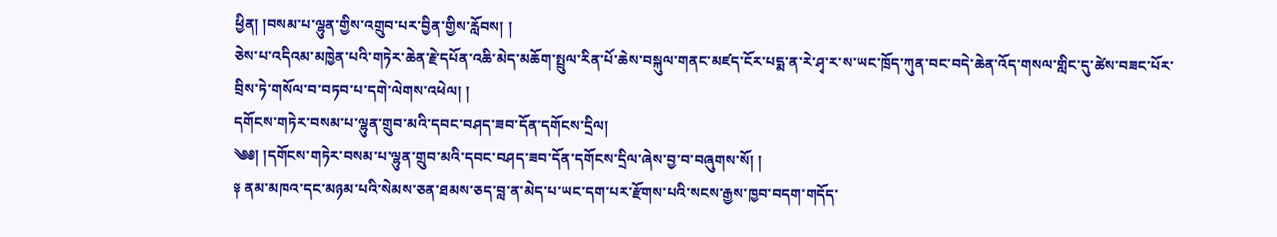ཕྱིན། །བསམ་པ་ལྷུན་གྱིས་འགྲུབ་པར་བྱིན་གྱིས་རློབས། །
ཅེས་པ་འདིའམ་མཁྱེན་པའི་གཏེར་ཆེན་རྗེ་དཔོན་འཆི་མེད་མཆོག་སྤྲུལ་རིན་པོ་ཆེས་བསྐུལ་གནང་མཛད་ངོར་པདྨ་ན་རེ་ཤྭ་ར་ས་ཡང་ཁྲོད་ཀུན་བང་བདེ་ཆེན་འོད་གསལ་གླིང་དུ་ཚེས་བཟང་པོར་བྲིས་ཏེ་གསོལ་བ་བཏབ་པ་དགེ་ལེགས་འཕེལ། །
དགོངས་གཏེར་བསམ་པ་ལྷུན་གྲུབ་མའི་དབང་བཤད་ཟབ་དོན་དགོངས་དྲིལ།
༄༅། །དགོངས་གཏེར་བསམ་པ་ལྷུན་གྲུབ་མའི་དབང་བཤད་ཟབ་དོན་དགོངས་དྲིལ་ཞེས་བྱ་བ་བཞུགས་སོ། །
༈ ནམ་མཁའ་དང་མཉམ་པའི་སེམས་ཅན་ཐམས་ཅད་བླ་ན་མེད་པ་ཡང་དག་པར་རྫོགས་པའི་སངས་རྒྱས་ཁྱབ་བདག་གདོད་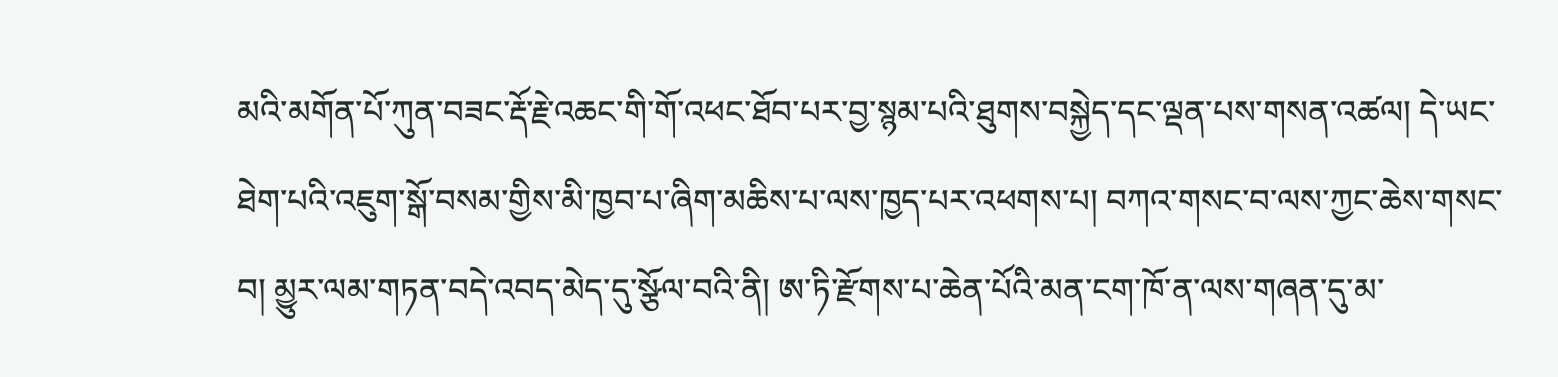མའི་མགོན་པོ་ཀུན་བཟང་རྡོ་རྗེ་འཆང་གི་གོ་འཕང་ཐོབ་པར་བྱ་སྙམ་པའི་ཐུགས་བསྐྱེད་དང་ལྡན་པས་གསན་འཚལ། དེ་ཡང་ཐེག་པའི་འཇུག་སྒོ་བསམ་གྱིས་མི་ཁྱབ་པ་ཞིག་མཆིས་པ་ལས་ཁྱད་པར་འཕགས་པ། བཀའ་གསང་བ་ལས་ཀྱང་ཆེས་གསང་བ། མྱུར་ལམ་གཏན་བདེ་འབད་མེད་དུ་སྩོལ་བའི་ནི། ཨ་ཏི་རྫོགས་པ་ཆེན་པོའི་མན་ངག་ཁོ་ན་ལས་གཞན་དུ་མ་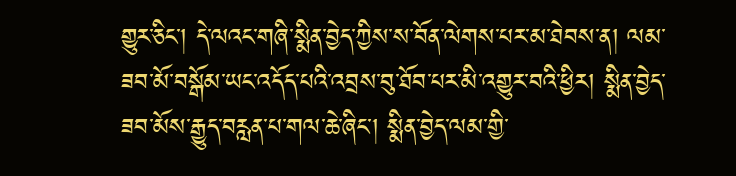གྱུར་ཅིང་། དེ་ལའང་གཞི་སྨིན་བྱེད་ཀྱིས་ས་བོན་ལེགས་པར་མ་ཐེབས་ན། ལམ་ཟབ་མོ་བསྒོམ་ཡང་འདོད་པའི་འབྲས་བུ་ཐོབ་པར་མི་འགྱུར་བའི་ཕྱིར། སྨིན་བྱེད་ཟབ་མོས་རྒྱུད་བརླན་པ་གལ་ཆེ་ཞིང་། སྨིན་བྱེད་ལམ་གྱི་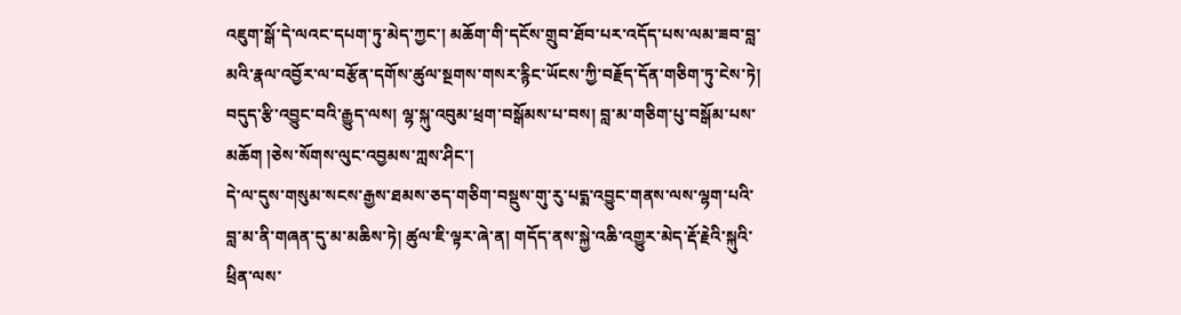འཇུག་སྒོ་དེ་ལའང་དཔག་ཏུ་མེད་ཀྱང་། མཆོག་གི་དངོས་གྲུབ་ཐོབ་པར་འདོད་པས་ལམ་ཟབ་བླ་མའི་རྣལ་འབྱོར་ལ་བརྩོན་དགོས་ཚུལ་སྔགས་གསར་རྙིང་ཡོངས་ཀྱི་བརྗོད་དོན་གཅིག་ཏུ་ངེས་ཏེ། བདུད་རྩི་འབྱུང་བའི་རྒྱུད་ལས། ལྷ་སྐུ་འབུམ་ཕྲག་བསྒོམས་པ་བས། བླ་མ་གཅིག་པུ་བསྒོམ་པས་མཆོག །ཅེས་སོགས་ལུང་འབྱམས་ཀླས་ཤིང་།
དེ་ལ་དུས་གསུམ་སངས་རྒྱས་ཐམས་ཅད་གཅིག་བསྡུས་གུ་རུ་པདྨ་འབྱུང་གནས་ལས་ལྷག་པའི་བླ་མ་ནི་གཞན་དུ་མ་མཆིས་ཏེ། ཚུལ་ཇི་ལྟར་ཞེ་ན། གདོད་ནས་སྐྱེ་འཆི་འགྱུར་མེད་རྡོ་རྗེའི་སྐུའི་ཕྲིན་ལས་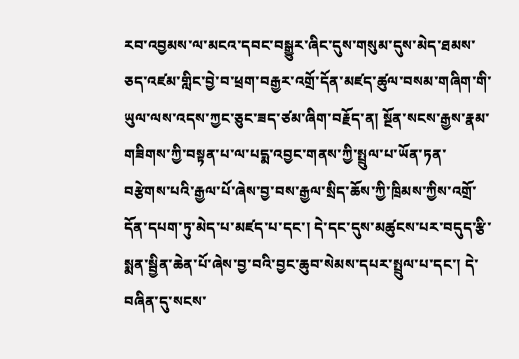རབ་འབྱམས་ལ་མངའ་དབང་བསྒྱུར་ཞིང་དུས་གསུམ་དུས་མེད་ཐམས་ཅད་འཛམ་གླིང་བྱེ་བ་ཕྲག་བརྒྱར་འགྲོ་དོན་མཛད་ཚུལ་བསམ་གཞིག་གི་ཡུལ་ལས་འདས་ཀྱང་ཅུང་ཟད་ཙམ་ཞིག་བརྗོད་ན། སྔོན་སངས་རྒྱས་རྣམ་གཟིགས་ཀྱི་བསྟན་པ་ལ་པདྨ་འབྱང་གནས་ཀྱི་སྤྲུལ་པ་ཡོན་ཏན་བརྩེགས་པའི་རྒྱལ་པོ་ཞེས་བྱ་བས་རྒྱལ་སྲིད་ཆོས་ཀྱི་ཁྲིམས་ཀྱིས་འགྲོ་དོན་དཔག་ཏུ་མེད་པ་མཛད་པ་དང་། དེ་དང་དུས་མཚུངས་པར་བདུད་རྩི་སྨན་སྦྱིན་ཆེན་པོ་ཞེས་བྱ་བའི་བྱང་ཆུབ་སེམས་དཔར་སྤྲུལ་པ་དང་། དེ་བཞིན་དུ་སངས་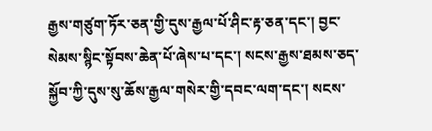རྒྱས་གཙུག་ཏོར་ཅན་གྱི་དུས་རྒྱལ་པོ་ཤིང་རྟ་ཅན་དང་། བྱང་སེམས་སྙིང་སྟོབས་ཆེན་པོ་ཞེས་པ་དང་། སངས་རྒྱས་ཐམས་ཅད་སྐྱོབ་ཀྱི་དུས་སུ་ཆོས་རྒྱལ་གསེར་གྱི་དབང་ལག་དང་། སངས་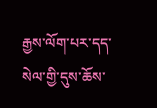རྒྱས་ལོག་པར་དད་སེལ་གྱི་དུས་ཆོས་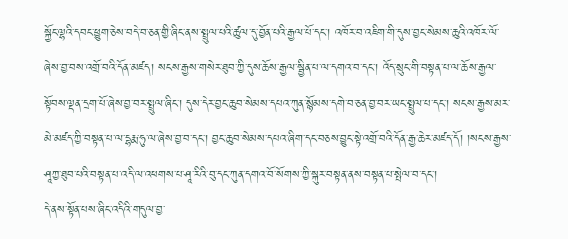སྐྱོང་ལྷའི་དབང་ཕྱུག་ཅེས་བདེ་བ་ཅན་གྱི་ཞིང་ནས་སྤྲུལ་པའི་ཚུལ་དུ་བྱོན་པའི་རྒྱལ་པོ་དང་། འཁོར་བ་འཇིག་གི་དུས་བྱང་སེམས་ཆུའི་འཁོར་ལོ་ཞེས་བྱ་བས་འགྲོ་བའི་དོན་མཛད། སངས་རྒྱས་གསེར་ཐུབ་ཀྱི་དུས་ཆོས་རྒྱལ་སྦྱིན་པ་ལ་དགའ་བ་དང་། འོད་སྲུང་གི་བསྟན་པ་ལ་ཆོས་རྒྱལ་སྟོབས་ལྡན་དྲག་པོ་ཞེས་བྱ་བར་སྤྲུལ་ཞིང་། དུས་དེར་བྱང་ཆུབ་སེམས་དཔའ་ཀུན་སྙོམས་དགེ་བ་ཅན་བྱ་བར་ཡང་སྤྲུལ་པ་དང་། སངས་རྒྱས་མར་མེ་མཛད་ཀྱི་བསྟན་པ་ལ་དྷརྨ་ཧུ་ལ་ཞེས་བྱ་བ་དང་། བྱང་ཆུབ་སེམས་དཔའ་ཞིག་དང་བཅས་བྱུང་སྟེ་འགྲོ་བའི་དོན་རྒྱ་ཆེར་མཛད་དོ། །སངས་རྒྱས་ཤཱཀྱ་ཐུབ་པའི་བསྟན་པ་འདི་ལ་འཕགས་པ་ཤཱ་རིའི་བུ་དང་ཀུན་དགའ་བོ་སོགས་ཀྱི་སྐུར་བསྟན་ནས་བསྟན་པ་སྤེལ་བ་དང་།
དེ་ནས་སྟོན་པས་ཞིང་འདིའི་གདུལ་བྱ་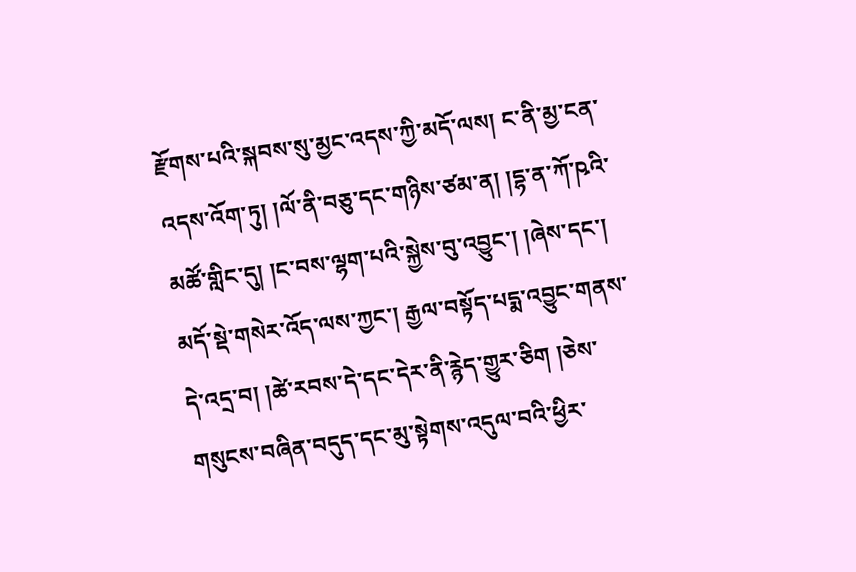རྫོགས་པའི་སྐབས་སུ་མྱང་འདས་ཀྱི་མདོ་ལས། ང་ནི་མྱ་ངན་འདས་འོག་ཏུ། །ལོ་ནི་བཅུ་དང་གཉིས་ཙམ་ན། །དྷ་ན་ཀོ་ཥའི་མཚོ་གླིང་དུ། །ང་བས་ལྷག་པའི་སྐྱེས་བུ་འབྱུང་། །ཞེས་དང་། མདོ་སྡེ་གསེར་འོད་ལས་ཀྱང་། རྒྱལ་བསྟོད་པདྨ་འབྱུང་གནས་དེ་འདྲ་བ། །ཚེ་རབས་དེ་དང་དེར་ནི་རྙེད་གྱུར་ཅིག །ཅེས་གསུངས་བཞིན་བདུད་དང་མུ་སྟེགས་འདུལ་བའི་ཕྱིར་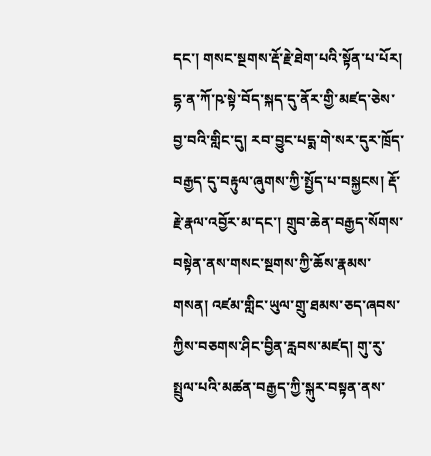དང་། གསང་སྔགས་རྡོ་རྗེ་ཐེག་པའི་སྟོན་པ་པོར། དྷ་ན་ཀོ་ཥ་སྟེ་བོད་སྐད་དུ་ནོར་གྱི་མཛད་ཅེས་བྱ་བའི་གླིང་དུ། རབ་བྱུང་པདྨ་གེ་སར་དུར་ཁྲོད་བརྒྱད་དུ་བརྟུལ་ཞུགས་ཀྱི་སྤྱོད་པ་བསྐྱངས། རྡོ་རྗེ་རྣལ་འབྱོར་མ་དང་། གྲུབ་ཆེན་བརྒྱད་སོགས་བསྟེན་ནས་གསང་སྔགས་ཀྱི་ཆོས་རྣམས་གསན། འཛམ་གླིང་ཡུལ་གྲུ་ཐམས་ཅད་ཞབས་ཀྱིས་བཅགས་ཤིང་བྱིན་རླབས་མཛད། གུ་རུ་སྤྲུལ་པའི་མཚན་བརྒྱད་ཀྱི་སྐུར་བསྟན་ནས་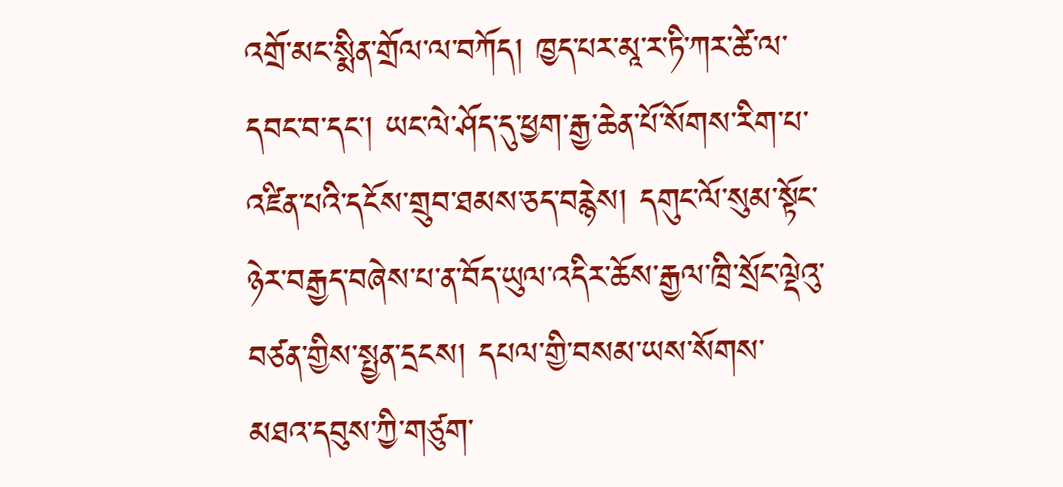འགྲོ་མང་སྨིན་གྲོལ་ལ་བཀོད། ཁྱད་པར་མཱ་ར་ཏི་ཀར་ཚེ་ལ་དབང་བ་དང་། ཡང་ལེ་ཤོད་དུ་ཕྱག་རྒྱ་ཆེན་པོ་སོགས་རིག་པ་འཛིན་པའི་དངོས་གྲུབ་ཐམས་ཅད་བརྙེས། དགུང་ལོ་སུམ་སྟོང་ཉེར་བརྒྱད་བཞེས་པ་ན་བོད་ཡུལ་འདིར་ཆོས་རྒྱལ་ཁྲི་སྲོང་ལྡེའུ་བཙན་གྱིས་སྤྱན་དྲངས། དཔལ་གྱི་བསམ་ཡས་སོགས་མཐའ་དབུས་ཀྱི་གཙུག་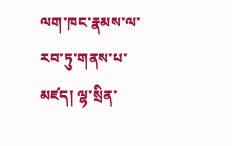ལག་ཁང་རྣམས་ལ་རབ་ཏུ་གནས་པ་མཛད། ལྷ་སྲིན་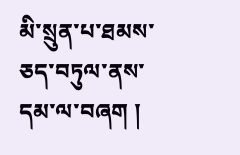མི་སྲུན་པ་ཐམས་ཅད་བཏུལ་ནས་དམ་ལ་བཞག །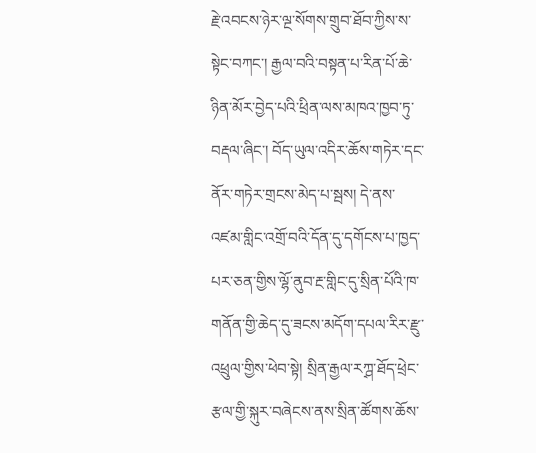རྗེ་འབངས་ཉེར་ལྔ་སོགས་གྲུབ་ཐོབ་ཀྱིས་ས་སྟེང་བཀང་། རྒྱལ་བའི་བསྟན་པ་རིན་པོ་ཆེ་ཉིན་མོར་བྱེད་པའི་ཕྲིན་ལས་མཁའ་ཁྱབ་ཏུ་བརྡལ་ཞིང་། བོད་ཡུལ་འདིར་ཆོས་གཏེར་དང་ནོར་གཏེར་གྲངས་མེད་པ་སྦས། དེ་ནས་འཛམ་གླིང་འགྲོ་བའི་དོན་དུ་དགོངས་པ་ཁྱད་པར་ཅན་གྱིས་ལྷོ་ནུབ་རྔ་གླིང་དུ་སྲིན་པོའི་ཁ་གནོན་གྱི་ཆེད་དུ་ཟངས་མདོག་དཔལ་རིར་རྫུ་འཕྲུལ་གྱིས་ཕེབ་སྟེ། སྲིན་རྒྱལ་རཀྴ་ཐོད་ཕྲེང་རྩལ་གྱི་སྐུར་བཞེངས་ནས་སྲིན་ཚོགས་ཆོས་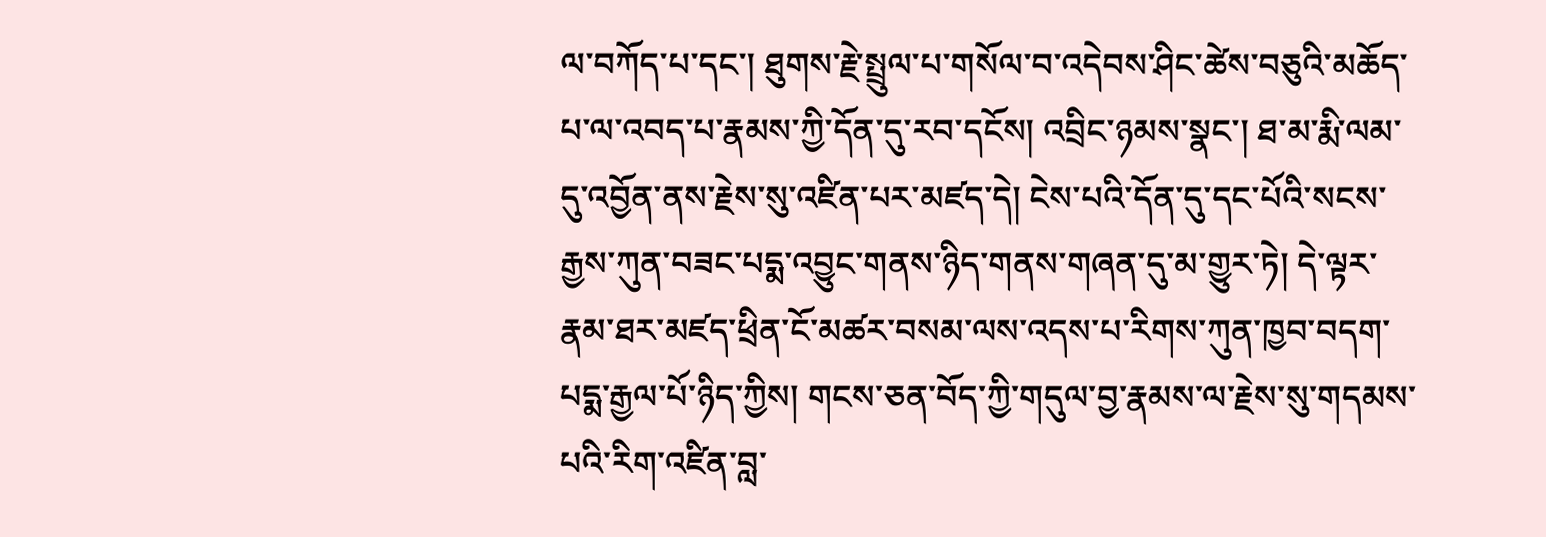ལ་བཀོད་པ་དང་། ཐུགས་རྗེ་སྤྲུལ་པ་གསོལ་བ་འདེབས་ཤིང་ཚེས་བཅུའི་མཆོད་པ་ལ་འབད་པ་རྣམས་ཀྱི་དོན་དུ་རབ་དངོས། འབྲིང་ཉམས་སྣང་། ཐ་མ་རྨི་ལམ་དུ་འབྱོན་ནས་རྗེས་སུ་འཛིན་པར་མཛད་དེ། ངེས་པའི་དོན་དུ་དང་པོའི་སངས་རྒྱས་ཀུན་བཟང་པདྨ་འབྱུང་གནས་ཉིད་གནས་གཞན་དུ་མ་གྱུར་ཏེ། དེ་ལྟར་རྣམ་ཐར་མཛད་ཕྲིན་ངོ་མཚར་བསམ་ལས་འདས་པ་རིགས་ཀུན་ཁྱབ་བདག་པདྨ་རྒྱལ་པོ་ཉིད་ཀྱིས། གངས་ཅན་བོད་ཀྱི་གདུལ་བྱ་རྣམས་ལ་རྗེས་སུ་གདམས་པའི་རིག་འཛིན་བླ་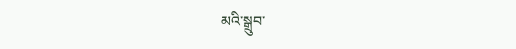མའི་སྒྲུབ་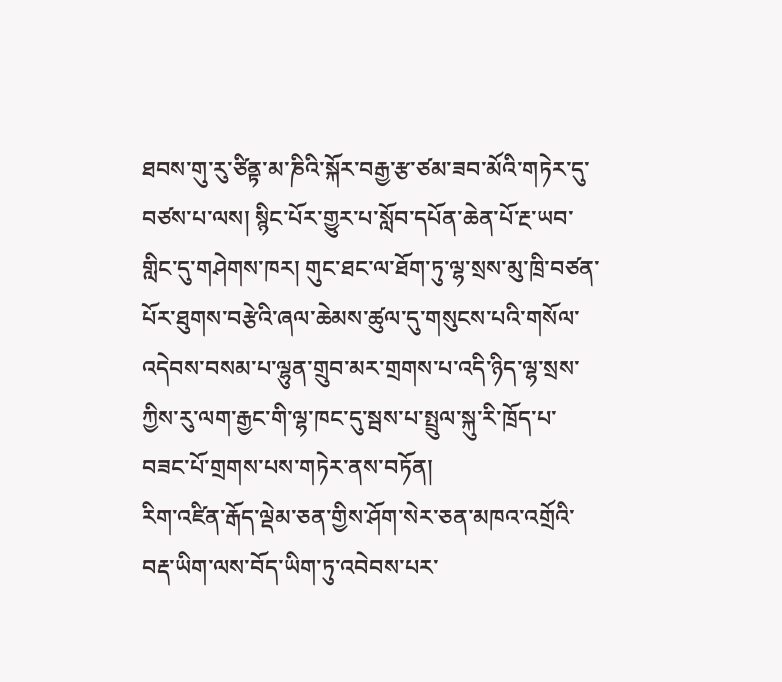ཐབས་གུ་རུ་ཙིནྟ་མ་ཎིའི་སྐོར་བརྒྱ་རྩ་ཙམ་ཟབ་མོའི་གཏེར་དུ་བཙས་པ་ལས། སྙིང་པོར་གྱུར་པ་སློབ་དཔོན་ཆེན་པོ་རྔ་ཡབ་གླིང་དུ་གཤེགས་ཁར། གུང་ཐང་ལ་ཐོག་ཏུ་ལྷ་སྲས་མུ་ཁྲི་བཙན་པོར་ཐུགས་བརྩེའི་ཞལ་ཆེམས་ཚུལ་དུ་གསུངས་པའི་གསོལ་འདེབས་བསམ་པ་ལྷུན་གྲུབ་མར་གྲགས་པ་འདི་ཉིད་ལྷ་སྲས་ཀྱིས་རུ་ལག་རྒྱང་གི་ལྷ་ཁང་དུ་སྦས་པ་སྤྲུལ་སྐུ་རི་ཁྲོད་པ་བཟང་པོ་གྲགས་པས་གཏེར་ནས་བཏོན།
རིག་འཛིན་རྒོད་ལྡེམ་ཅན་གྱིས་ཤོག་སེར་ཅན་མཁའ་འགྲོའི་བརྡ་ཡིག་ལས་བོད་ཡིག་ཏུ་འབེབས་པར་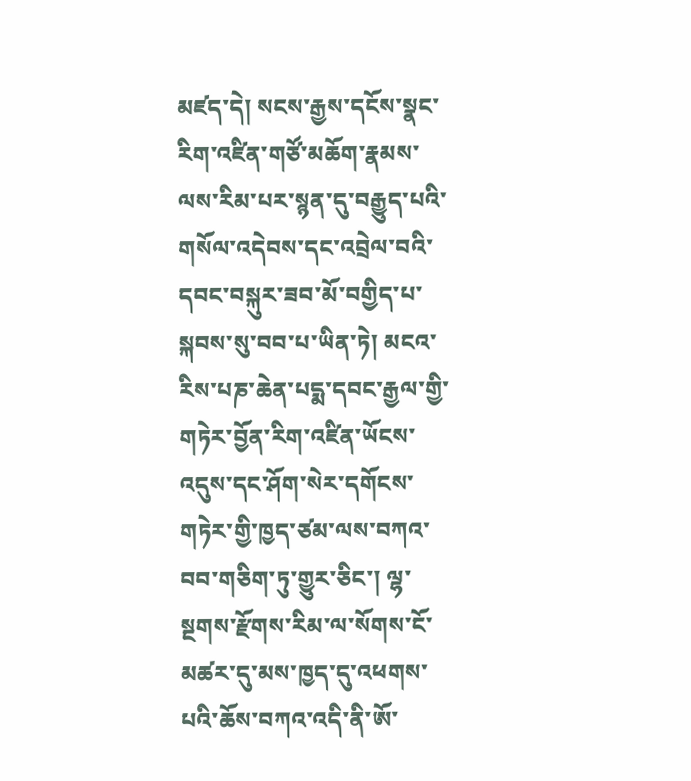མཛད་དེ། སངས་རྒྱས་དངོས་སྣང་རིག་འཛིན་གཙོ་མཆོག་རྣམས་ལས་རིམ་པར་སྙན་དུ་བརྒྱུད་པའི་གསོལ་འདེབས་དང་འབྲེལ་བའི་དབང་བསྐུར་ཟབ་མོ་བགྱིད་པ་སྐབས་སུ་བབ་པ་ཡིན་ཏེ། མངའ་རིས་པཎ་ཆེན་པདྨ་དབང་རྒྱལ་གྱི་གཏེར་བྱོན་རིག་འཛིན་ཡོངས་འདུས་དང་ཤོག་སེར་དགོངས་གཏེར་གྱི་ཁྱད་ཙམ་ལས་བཀའ་བབ་གཅིག་ཏུ་གྱུར་ཅིང་། ལྷ་སྔགས་རྫོགས་རིམ་ལ་སོགས་ངོ་མཚར་དུ་མས་ཁྱད་དུ་འཕགས་པའི་ཆོས་བཀའ་འདི་ནི་ཨོ་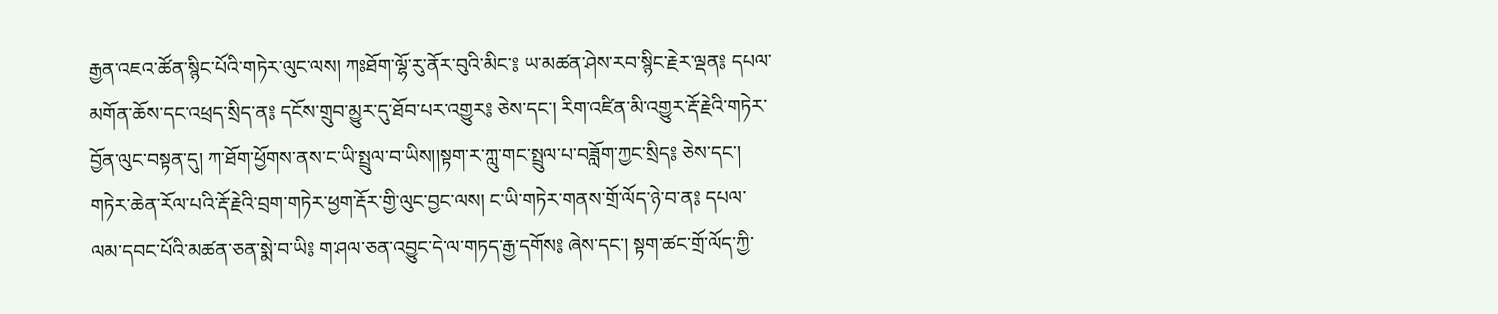རྒྱན་འཇའ་ཚོན་སྙིང་པོའི་གཏེར་ལུང་ལས། ཀཿཐོག་ལྷོ་རུ་ནོར་བུའི་མིང་༔ ཡ་མཚན་ཤེས་རབ་སྙིང་རྗེར་ལྡན༔ དཔལ་མགོན་ཆོས་དང་འཕྲད་སྲིད་ན༔ དངོས་གྲུབ་མྱུར་དུ་ཐོབ་པར་འགྱུར༔ ཅེས་དང་། རིག་འཛིན་མི་འགྱུར་རྡོ་རྗེའི་གཏེར་བྱོན་ལུང་བསྟན་དུ། ཀ་ཐོག་ཕྱོགས་ནས་ང་ཡི་སྤྲུལ་བ་ཡིས།།སྟག་ར་ཀླུ་གང་སྤྲུལ་པ་བཟློག་ཀྱང་སྲིད༔ ཅེས་དང་། གཏེར་ཆེན་རོལ་པའི་རྡོ་རྗེའི་བྲག་གཏེར་ཕྱག་རྡོར་གྱི་ལུང་བྱང་ལས། ང་ཡི་གཏེར་གནས་གྲོ་ལོད་ཉེ་བ་ན༔ དཔལ་ལམ་དབང་པོའི་མཚན་ཅན་སྨེ་བ་ཡི༔ ག་ཤལ་ཅན་འབྱུང་དེ་ལ་གཏད་རྒྱ་དགོས༔ ཞེས་དང་། སྟག་ཚང་གྲོ་ལོད་ཀྱི་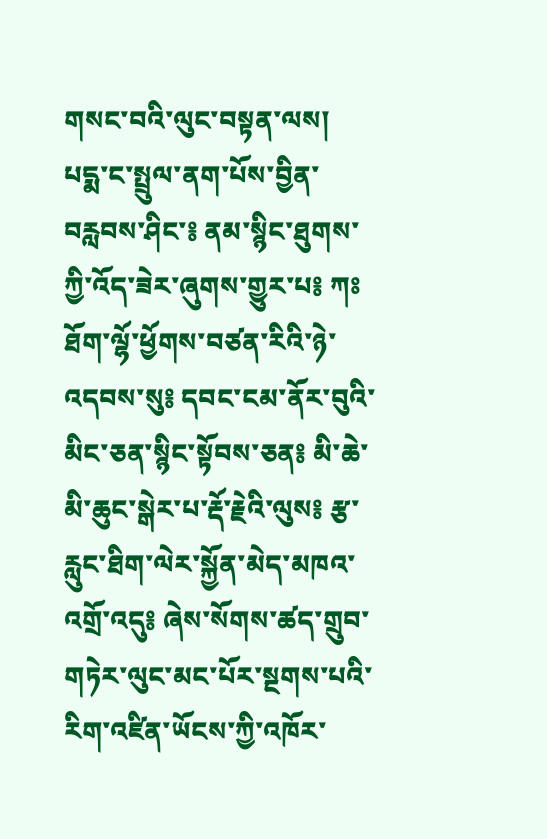གསང་བའི་ལུང་བསྟན་ལས། པདྨ་ང་སྤྲུལ་ནག་པོས་བྱིན་བརླབས་ཤིང་༔ ནམ་སྙིང་ཐུགས་ཀྱི་འོད་ཟེར་ཞུགས་གྱུར་པ༔ ཀཿཐོག་ལྷོ་ཕྱོགས་བཙན་རིའི་ཉེ་འདབས་སུ༔ དབང་ངམ་ནོར་བུའི་མིང་ཅན་སྙིང་སྟོབས་ཅན༔ མི་ཆེ་མི་ཆུང་སྒེར་པ་རྡོ་རྗེའི་ལུས༔ རྩ་རླུང་ཐིག་ལེར་སྐྱོན་མེད་མཁའ་འགྲོ་འདུ༔ ཞེས་སོགས་ཚད་གྲུབ་གཏེར་ལུང་མང་པོར་སྔགས་པའི་རིག་འཛིན་ཡོངས་ཀྱི་འཁོར་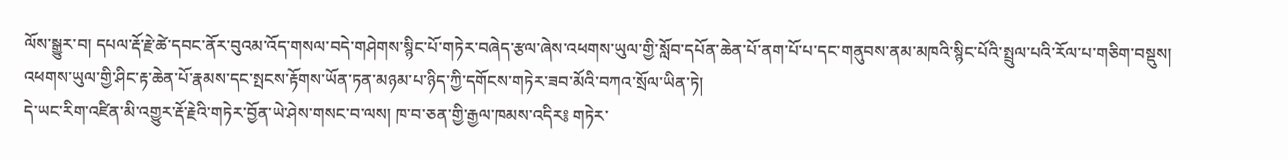ལོས་སྒྱུར་བ། དཔལ་རྡོ་རྗེ་ཚེ་དབང་ནོར་བུའམ་འོད་གསལ་བདེ་གཤེགས་སྙིང་པོ་གཏེར་བཞེད་རྩལ་ཞེས་འཕགས་ཡུལ་གྱི་སློབ་དཔོན་ཆེན་པོ་ནག་པོ་པ་དང་གནུབས་ནམ་མཁའི་སྙིང་པོའི་སྤྲུལ་པའི་རོལ་པ་གཅིག་བསྡུས། འཕགས་ཡུལ་གྱི་ཤིང་རྟ་ཆེན་པོ་རྣམས་དང་སྤངས་རྟོགས་ཡོན་ཏན་མཉམ་པ་ཉིད་ཀྱི་དགོངས་གཏེར་ཟབ་མོའི་བཀའ་སྲོལ་ཡིན་ཏེ།
དེ་ཡང་རིག་འཛིན་མི་འགྱུར་རྡོ་རྗེའི་གཏེར་བྱོན་ཡེ་ཤེས་གསང་བ་ལས། ཁ་བ་ཅན་གྱི་རྒྱལ་ཁམས་འདིར༔ གཏེར་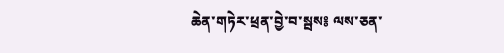ཆེན་གཏེར་ཕྲན་བྱེ་བ་སྦས༔ ལས་ཅན་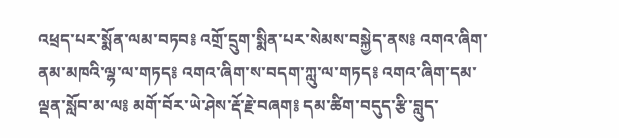འཕྲད་པར་སྨོན་ལམ་བཏབ༔ འགྲོ་དྲུག་སྨིན་པར་སེམས་བསྐྱེད་ནས༔ འགའ་ཞིག་ནམ་མཁའི་ལྷ་ལ་གཏད༔ འགའ་ཞིག་ས་བདག་ཀླུ་ལ་གཏད༔ འགའ་ཞིག་དམ་ལྡན་སློབ་མ་ལ༔ མགོ་བོར་ཡེ་ཤེས་རྡོ་རྗེ་བཞག༔ དམ་ཚིག་བདུད་རྩི་བླུད་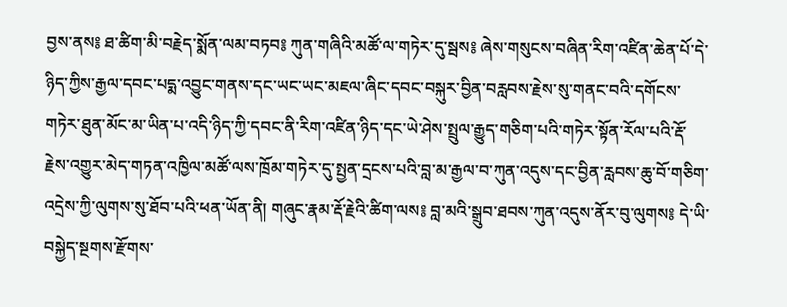བྱས་ནས༔ ཐ་ཚིག་མི་བརྗེད་སྨོན་ལམ་བཏབ༔ ཀུན་གཞིའི་མཚོ་ལ་གཏེར་དུ་སྦས༔ ཞེས་གསུངས་བཞིན་རིག་འཛིན་ཆེན་པོ་དེ་ཉིད་ཀྱིས་རྒྱལ་དབང་པདྨ་འབྱུང་གནས་དང་ཡང་ཡང་མཇལ་ཞིང་དབང་བསྐུར་བྱིན་བརླབས་རྗེས་སུ་གནང་བའི་དགོངས་གཏེར་ཐུན་མོང་མ་ཡིན་པ་འདི་ཉིད་ཀྱི་དབང་ནི་རིག་འཛིན་ཉིད་དང་ཡེ་ཤེས་སྤྲུལ་རྒྱུད་གཅིག་པའི་གཏེར་སྟོན་རོལ་པའི་རྡོ་རྗེས་འགྱུར་མེད་གཏན་འཁྱིལ་མཚོ་ལས་ཁྲོམ་གཏེར་དུ་སྤྱན་དྲངས་པའི་བླ་མ་རྒྱལ་བ་ཀུན་འདུས་དང་བྱིན་རླབས་ཆུ་བོ་གཅིག་འདྲེས་ཀྱི་ལུགས་སུ་ཐོབ་པའི་ཕན་ཡོན་ནི། གཞུང་རྣམ་རྡོ་རྗེའི་ཚིག་ལས༔ བླ་མའི་སྒྲུབ་ཐབས་ཀུན་འདུས་ནོར་བུ་ལུགས༔ དེ་ཡི་བསྐྱེད་སྔགས་རྫོགས་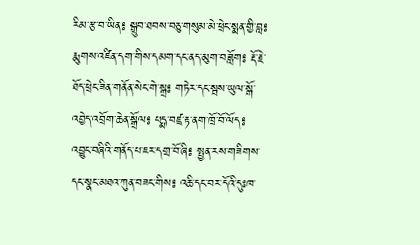རིམ་རྩ་བ་ཡིན༔ སྒྲུབ་ཐབས་བཅུ་གསུམ་མེ་ཕྲེང་སྨན་གྱི་བླ༔ རྨུགས་འཛིན་དག་གིས་དམག་དང་ནད་མུག་བཟློག༔ རྡོ་རྗེ་ཐོད་ཕྲེང་ཟིན་གནོན་སེང་གེ་སྒྲ༔ གཏེར་དང་སྦས་ཡུལ་སྒོ་འབྱེད་འབྲོག་ཆེན་སྒྲོལ༔ པདྨ་བཛྲ་རྟ་ནག་ཁྲོ་བོ་ལོད༔ འབྱུང་བཞིའི་གནོད་པ་ཇར་དགྲ་བོ་ཞི༔ སྤྱན་རས་གཟིགས་དང་སྣང་མཐའ་ཀུན་བཟང་གིས༔ འཆི་དང་བར་དོའི་དུཿཁ་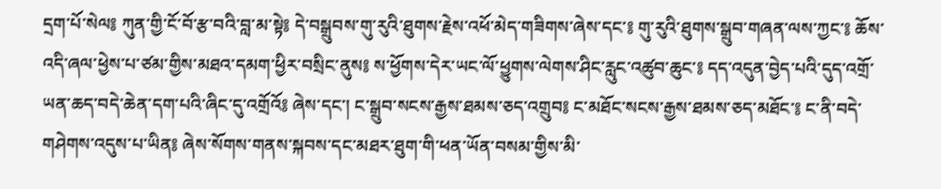དྲག་པོ་སེལ༔ ཀུན་གྱི་ངོ་བོ་རྩ་བའི་བླ་མ་སྟེ༔ དེ་བསྒྲུབས་གུ་རུའི་ཐུགས་རྗེས་འཕོ་མེད་གཟིགས་ཞེས་དང་༔ གུ་རུའི་ཐུགས་སྒྲུབ་གཞན་ལས་ཀྱང་༔ ཆོས་འདི་ཞལ་ཕྱེས་པ་ཙམ་གྱིས་མཐའ་དམག་ཕྱིར་བསྲིང་ནུས༔ ས་ཕྱོགས་དེར་ཡང་ལོ་ཕྱུགས་ལེགས་ཤིང་རླུང་འཚུབ་ཆུང་༔ དད་འདུན་བྱེད་པའི་དུད་འགྲོ་ཡན་ཆད་བདེ་ཆེན་དག་པའི་ཞིང་དུ་འགྲོའོ༔ ཞེས་དང་། ང་སྒྲུབ་སངས་རྒྱས་ཐམས་ཅད་འགྲུབ༔ ང་མཐོང་སངས་རྒྱས་ཐམས་ཅད་མཐོང་༔ ང་ནི་བདེ་གཤེགས་འདུས་པ་ཡིན༔ ཞེས་སོགས་གནས་སྐབས་དང་མཐར་ཐུག་གི་ཕན་ཡོན་བསམ་གྱིས་མི་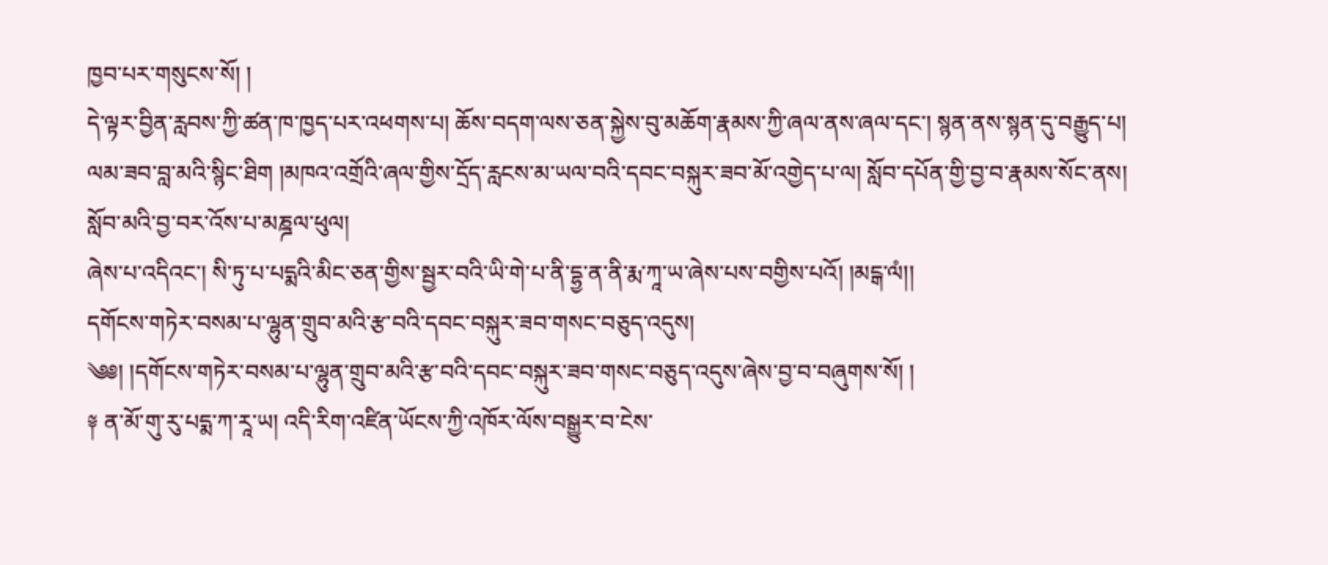ཁྱབ་པར་གསུངས་སོ། །
དེ་ལྟར་བྱིན་རླབས་ཀྱི་ཚན་ཁ་ཁྱད་པར་འཕགས་པ། ཆོས་བདག་ལས་ཅན་སྐྱེས་བུ་མཆོག་རྣམས་ཀྱི་ཞལ་ནས་ཞལ་དང་། སྙན་ནས་སྙན་དུ་བརྒྱུད་པ། ལམ་ཟབ་བླ་མའི་སྙིང་ཐིག །མཁའ་འགྲོའི་ཞལ་གྱིས་དྲོད་རླངས་མ་ཡལ་བའི་དབང་བསྐུར་ཟབ་མོ་འགྱེད་པ་ལ། སློབ་དཔོན་གྱི་བྱ་བ་རྣམས་སོང་ནས། སློབ་མའི་བྱ་བར་འོས་པ་མཎྜལ་ཕུལ།
ཞེས་པ་འདིའང་། སི་ཏུ་པ་པདྨའི་མིང་ཅན་གྱིས་སྦྱར་བའི་ཡི་གེ་པ་ནི་དྷྱ་ན་ནི་རྨ་ཀཱ་ཡ་ཞེས་པས་བགྱིས་པའོ། །མངྒ་ལཾ།།
དགོངས་གཏེར་བསམ་པ་ལྷུན་གྲུབ་མའི་རྩ་བའི་དབང་བསྐུར་ཟབ་གསང་བཅུད་འདུས།
༄༅། །དགོངས་གཏེར་བསམ་པ་ལྷུན་གྲུབ་མའི་རྩ་བའི་དབང་བསྐུར་ཟབ་གསང་བཅུད་འདུས་ཞེས་བྱ་བ་བཞུགས་སོ། །
༈ ན་མོ་གུ་རུ་པདྨ་ཀ་རཱ་ཡ། འདི་རིག་འཛིན་ཡོངས་ཀྱི་འཁོར་ལོས་བསྒྱུར་བ་ངེས་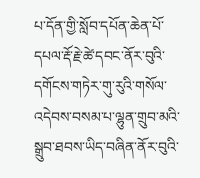པ་དོན་གྱི་སློབ་དཔོན་ཆེན་པོ་དཔལ་རྡོ་རྗེ་ཚེ་དབང་ནོར་བུའི་དགོངས་གཏེར་གུ་རུའི་གསོལ་འདེབས་བསམ་པ་ལྷུན་གྲུབ་མའི་སྒྲུབ་ཐབས་ཡིད་བཞིན་ནོར་བུའི་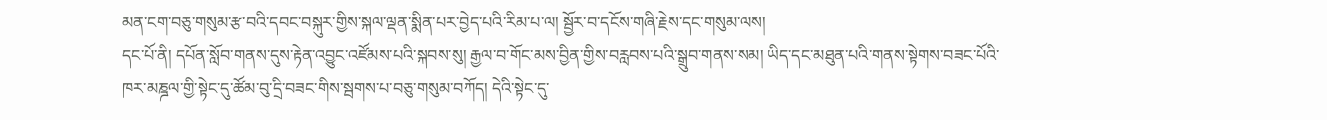མན་ངག་བཅུ་གསུམ་རྩ་བའི་དབང་བསྐུར་གྱིས་སྐལ་ལྡན་སྨིན་པར་བྱེད་པའི་རིམ་པ་ལ། སྦྱོར་བ་དངོས་གཞི་རྗེས་དང་གསུམ་ལས།
དང་པོ་ནི། དཔོན་སློབ་གནས་དུས་རྟེན་འབྱུང་འཛོམས་པའི་སྐབས་སུ། རྒྱལ་བ་གོང་མས་བྱིན་གྱིས་བརླབས་པའི་སྒྲུབ་གནས་སམ། ཡིད་དང་མཐུན་པའི་གནས་སྟེགས་བཟང་པོའི་ཁར་མཎྜལ་གྱི་སྟེང་དུ་ཚོམ་བུ་དྲི་བཟང་གིས་སྦགས་པ་བཅུ་གསུམ་བཀོད། དེའི་སྟེང་དུ་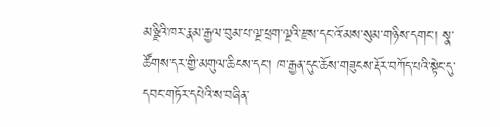མཉྫིའི་ཁར་རྣམ་རྒྱལ་བུམ་པ་ལྔ་ཕྲག་ལྔའི་རྫས་དང་འོ་མས་སུམ་གཉིས་དགང་། སྣ་ཚོགས་དར་གྱི་མགུལ་ཆིངས་དང་། ཁ་རྒྱན་དུང་ཆོས་གཟུངས་རྡོར་བཀོད་པའི་སྟེང་དུ་དབང་གཏོར་དཔེའི་ས་བཞིན་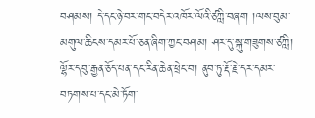བཤམས། དེ་དང་ཉེ་བར་གང་བདེར་འཁོར་ལོའི་ཙཀླི་བཞག །ལས་བུམ་མགུལ་ཆིངས་དམར་པོ་ཅན་ཞིག་ཀྱང་བཤམ། ཤར་དུ་སྐུ་གཟུགས་ཙཀླི། ལྷོར་དབུ་རྒྱན་ཅོད་པན་དང་རིན་ཆེན་ཕྲེང་བ། ནུབ་ཏུ་རྡོ་རྗེ་དར་དམར་བཏགས་པ་དང་མེ་ཏོག་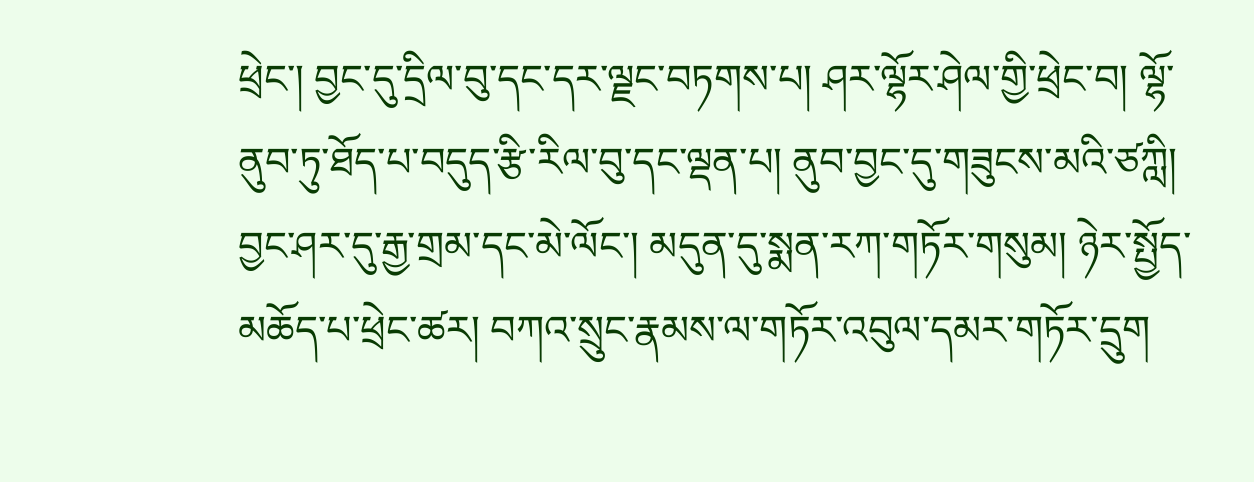ཕྲེང་། བྱང་དུ་དྲིལ་བུ་དང་དར་ལྗང་བཏགས་པ། ཤར་ལྷོར་ཤེལ་གྱི་ཕྲེང་བ། ལྷོ་ནུབ་ཏུ་ཐོད་པ་བདུད་རྩི་རིལ་བུ་དང་ལྡན་པ། ནུབ་བྱང་དུ་གཟུངས་མའི་ཙཀླི། བྱང་ཤར་དུ་རྒྱ་གྲམ་དང་མེ་ལོང་། མདུན་དུ་སྨན་རཀ་གཏོར་གསུམ། ཉེར་སྤྱོད་མཆོད་པ་ཕྲེང་ཚར། བཀའ་སྲུང་རྣམས་ལ་གཏོར་འབུལ་དམར་གཏོར་དྲུག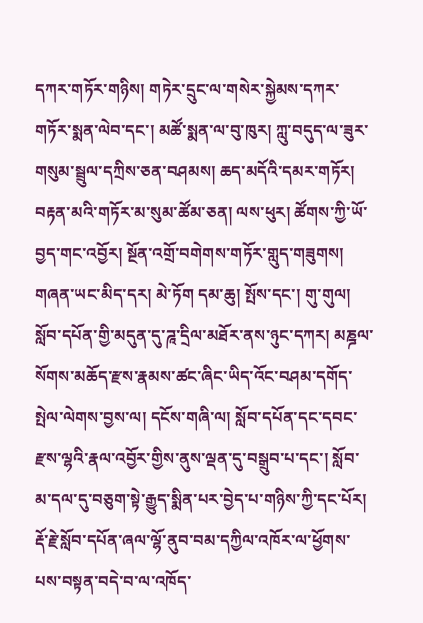དཀར་གཏོར་གཉིས། གཏེར་དྲུང་ལ་གསེར་སྐྱེམས་དཀར་གཏོར་སྨན་ལེབ་དང་། མཚོ་སྨན་ལ་བུ་ཁུར། ཀླུ་བདུད་ལ་ཟུར་གསུམ་སྦྲུལ་དཀྲིས་ཅན་བཤམས། ཆད་མདོའི་དམར་གཏོར། བརྟན་མའི་གཏོར་མ་སུམ་ཚོམ་ཅན། ལས་ཕུར། ཚོགས་ཀྱི་ཡོ་བྱད་གང་འབྱོར། སྔོན་འགྲོ་བགེགས་གཏོར་གླུད་གཟུགས། གཞན་ཡང་མིད་དར། མེ་ཏོག དམ་ཆུ། སྤོས་དང་། གུ་གུལ། སློབ་དཔོན་གྱི་མདུན་དུ་ཌཱ་དྲིལ་མཐོར་ནས་ཉུང་དཀར། མཎྜལ་སོགས་མཆོད་རྫས་རྣམས་ཚང་ཞིང་ཡིད་འོང་བཤམ་དགོད་སྤེལ་ལེགས་བྱས་ལ། དངོས་གཞི་ལ། སློབ་དཔོན་དང་དབང་རྫས་ལྷའི་རྣལ་འབྱོར་གྱིས་ནུས་ལྡན་དུ་བསྒྲུབ་པ་དང་། སློབ་མ་དལ་དུ་བཅུག་སྟེ་རྒྱུད་སྨིན་པར་བྱེད་པ་གཉིས་ཀྱི་དང་པོར། རྡོ་རྗེ་སློབ་དཔོན་ཞལ་ལྷོ་ནུབ་བམ་དཀྱིལ་འཁོར་ལ་ཕྱོགས་པས་བསྟན་བདེ་བ་ལ་འཁོད་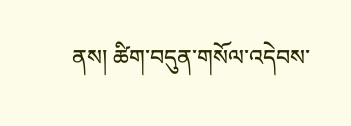ནས། ཚིག་བདུན་གསོལ་འདེབས་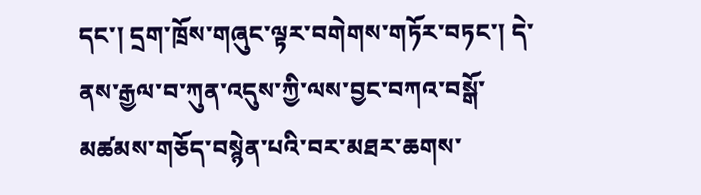དང་། དྲག་ཁྲོས་གཞུང་ལྟར་བགེགས་གཏོར་བཏང་། དེ་ནས་རྒྱལ་བ་ཀུན་འདུས་ཀྱི་ལས་བྱང་བཀའ་བསྒོ་མཚམས་གཅོད་བསྙེན་པའི་བར་མཐར་ཆགས་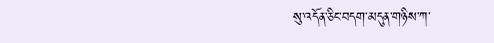སུ་འདོན་ཅིང་བདག་མདུན་གཉིས་ཀ་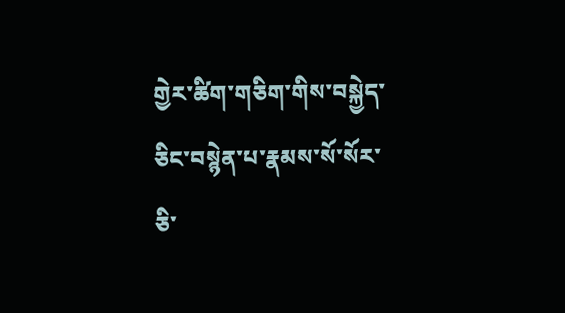གྱེར་ཚིག་གཅིག་གིས་བསྐྱེད་ཅིང་བསྙེན་པ་རྣམས་སོ་སོར་ཅི་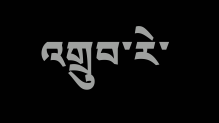འགྲུབ་རེ་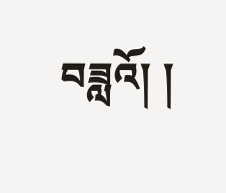བཟླའོ། །